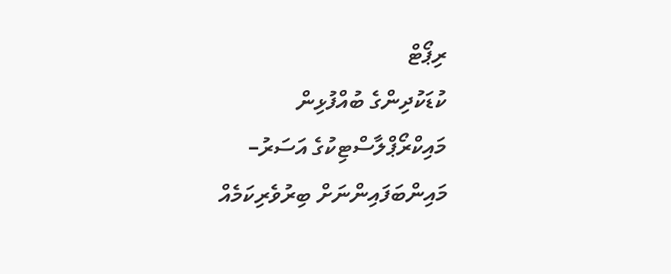ރިޕޯޓް
ކުޑަކުދިންގެ ބުއްފުޅިން މައިކްރޯޕްލާސްޓިކުގެ އަސަރު– މައިންބަފައިންނަށް ބިރުވެރިކަމެއް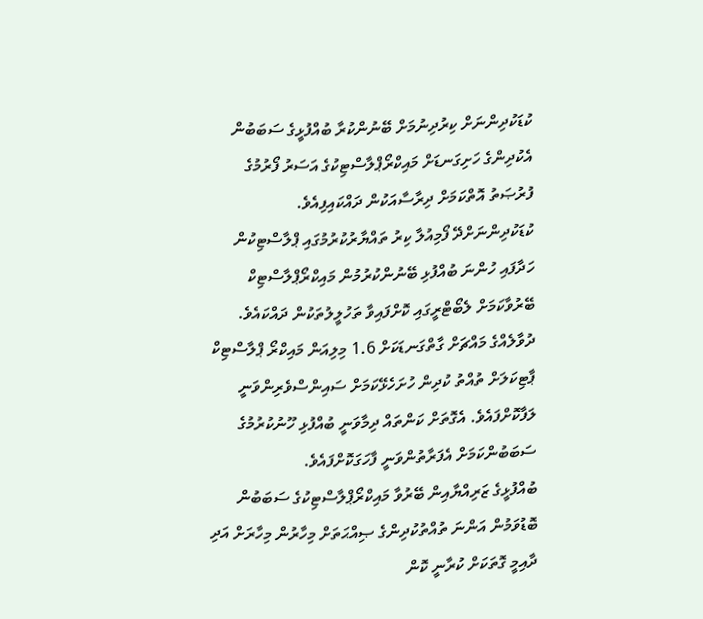ކުޑަކުދިންނަށް ކިރުދިނުމަށް ބޭނުންކުރާ ބުއްފުޅީގެ ސަބަބުން އެކުދިންގެ ހަށިގަނޑަށް މައިކްރޯޕްލާސްޓިކުގެ އަސަރު ފޯރުމުގެ ފުރުޞަތު އޮތްކަމަށް ދިރާސާއަކުން ދައްކައިފިއެވެ.
ކުޑަކުދިންނަށްދޭ ފޯމިއުލާ ކިރު ތައްޔާރުކުރުމުގައި ޕްލާސްޓިކުން ހަދާފައި ހުންނަ ބުއްފުޅި ބޭނުންކުރުމުން މައިކްރޯޕްލާސްޓިކް ބޭރުވާކަމަށް ލެބޯޓްރީގައި ކޮށްފައިވާ ތަހުލީލުތަކުން ދައްކައެވެ. ދުވާލެއްގެ މައްޗަށް ގާތްގަނޑަކަށް 1.6 މިލިއަން މައިކްރޯ ޕްލާސްޓިކް ޕާޓިކަލަށް ތުއްތު ކުދިން ހުށަހެޅޭކަމަށް ސައިންސްވެރިންވަނީ ލަފާކޮށްފައެވެ. އެގޮތަށް ކަންތައް ދިމާވަނީ ބުއްފުޅި ހޫނުކުރުމުގެ ސަބަބުންކަމަށް އެފަރާތުންވަނީ ފާހަގަކޮށްފައެވެ.
ބުއްފުޅީގެ ޒަރިއްޔާއިން ބޭރުވާ މައިކްރޯޕްލާސްޓިކުގެ ސަބަބުން ބޮޑުވަމުން އަންނަ ތުއްތުކުދިންގެ ޞިއްޙަތަށް މިހާރުން މިހާރަށް އަދި ދާއިމީ ގޮތަކަށް ކުރާނީ ކޮން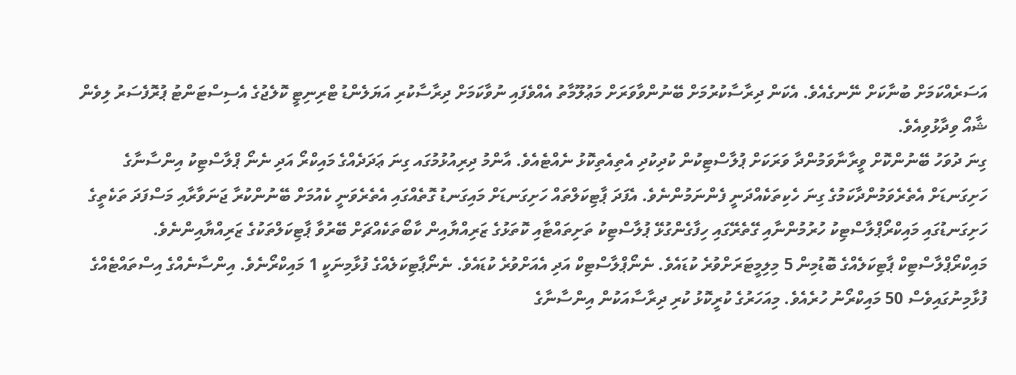އަސަރެއްކަމަށް ބުނާކަށް ނޭނގެއެވެ. އެކަން ދިރާސާކުރުމަށް ބޭނުންވާވަރަށް މަޢުލޫމާތު އެއްވެފައި ނުވާކަމަށް ދިރާސާކުރި އަޔަލެންޑު ޓްރިނިޓީ ކޮލެޖުގެ އެސިސްޓަންޓު ޕުރޮފެސަރު ލިވެން ޝާއޯ ވިދާޅުވިއެވެ.
ގިނަ ދުވަހު ބޭނުންކޮށް ވީރާނާވަމުންދާ ވަރަކަށް ޕުލާސްޓިކުން ކުދިކުދި އެތިއެތިކޮޅު ނެއްޓެއެވެ. އާންމު ދިރިއުޅުމުގައ ގިނަ ޢަދަދެއްގެ މައިކްރޯ އަދި ނެނޯ ޕްލާސްޓިކު އިންސާނާގެ ހަށިގަނޑަށް އެތެރެވަމުންދާކަމުގެ ގިނަ ހެކިތަކެއްދަނީ ފެންނަމުންނެވެ. އެފަދަ ޕާޓިކަލްތައް ހަށިގަނޑަށް މައިގަނޑު ގޮތެއްގައި އެތެރެވަނީ ކެއުމަށް ބޭނުންކުރާ ޖަނަވާރާއި މަސްފަދަ ތަކެތީގެ ހަށިގަނޑުގައި މައިކްރޯޕްލާސްޓިކު ހުރުމުންނާއި ގޭތެރޭގައި ހިފާގެންގުޅޭ ޕުލާސްޓިކު ތަށިތައްޓާއި ކޮތަޅުގެ ޒަރިއްޔާއިން ކާބޯތަކެއްޗަށް ބޭރުވާ ޕާޓިކަލްތަކުގެ ޒަރިއްޔާއިންނެވެ.
މައިކްރޯޕްލާސްޓިކް ޕާޓިކަލެއްގެ ބޮޑުމިން 5 މިލިމީޓަރަށްވުރެ ކުޑައެވެ. ނެނޯޕްލާސްޓިކް އަދި އެއަށްވުރެ ކުޑައެވެ. ނެނޯޕާޓިކަލެއްގެ ފުޅާމިނަކީ 1 މައިކްރޯނެވެ. އިންސާނެއްގެ އިސްތައްޓެއްގެ ފުޅާމިނުގައިވެސް 50 މައިކްރޯނު ހުރެއެވެ. މިއަހަރުގެ ކުރީކޮޅު ކުރި ދިރާސާއަކުން އިންސާނާގެ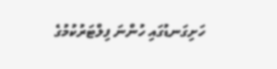ހަށިގަނޑުގައި ހުންނަ ފިލްޓަރުކުމުގެ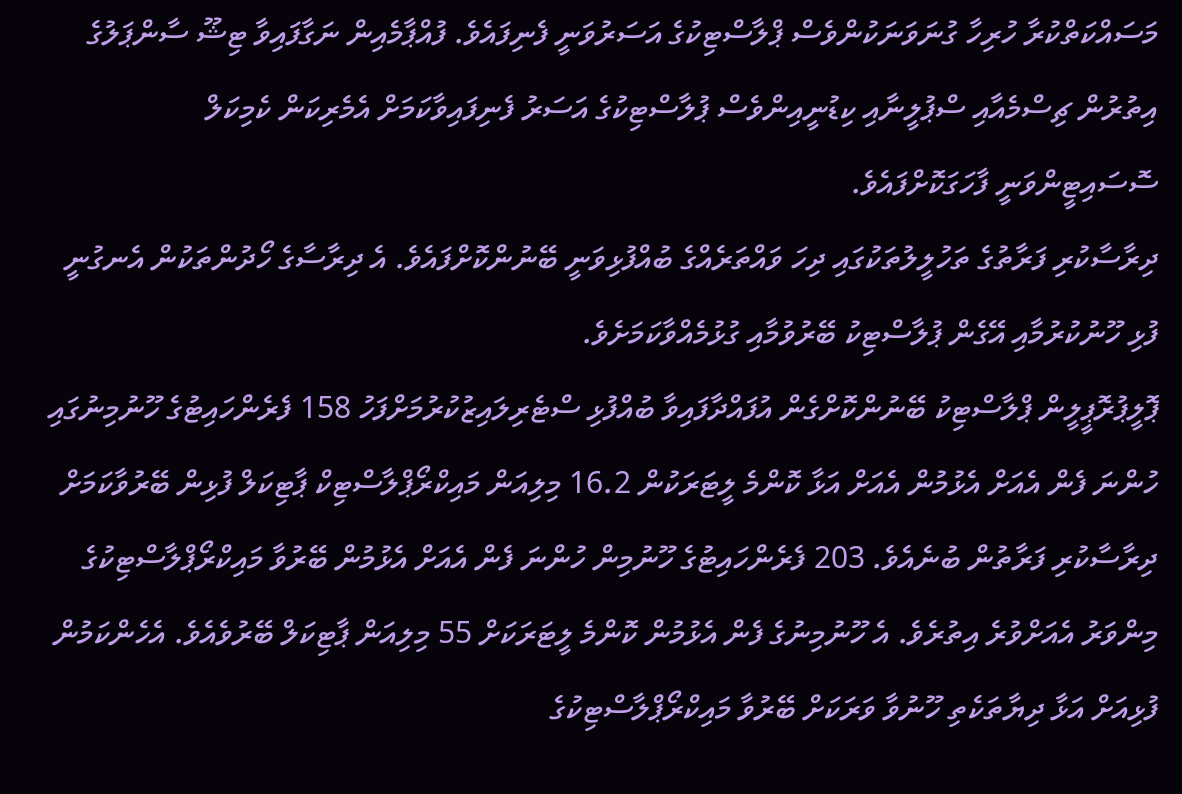މަސައްކަތްކުރާ ހުރިހާ ގުނަވަނަކުންވެސް ޕްލާސްޓިކުގެ އަސަރުވަނީ ފެނިފައެވެ. ފުއްޕާމެއިން ނަގާފައިވާ ޓިޝޫ ސާންޕަލުގެ އިތުރުން ޗިސްމެއާއި ސްޕުލީނާއި ކިޑުނީއިންވެސް ޕުލާސްޓިކުގެ އަސަރު ފެނިފައިވާކަމަށް އެމެރިކަން ކެމިކަލް ސޮސައިޓީންވަނީ ފާހަގަކޮށްފައެވެ.
ދިރާސާކުރި ފަރާތުގެ ތަހުލީލުތަކުގައި ދިހަ ވައްތަރެއްގެ ބުއްފުޅިވަނީ ބޭނުންކޮށްފައެވެ. އެ ދިރާސާގެ ހޯދުންތަކުން އެނގުނީ ފުޅި ހޫނުކުރުމާއި އޭގެން ޕުލާސްޓިކު ބޭރުވުމާއި ގުޅުމެއްވާކަމަށެވެ.
ޕޮލީޕުރޮޕީލީން ޕްލާސްޓިކު ބޭނުންކޮށްގެން އުފައްދާފައިވާ ބުއްފުޅި ސްޓެރިލައިޒުކުރުމަށްފަހު 158 ފެރެންހައިޓުގެ ހޫނުމިނުގައި ހުންނަ ފެން އެއަށް އެޅުމުން އެއަށް އަޅާ ކޮންމެ ލީޓަރަކުން 16.2 މިލިއަން މައިކްރޯޕްލާސްޓިކް ޕާޓިކަލް ފުޅިން ބޭރުވާކަމަށް ދިރާސާކުރި ފަރާތުން ބުނެއެވެ. 203 ފެރެންހައިޓުގެ ހޫނުމިން ހުންނަ ފެން އެއަށް އެޅުމުން ބޭރުވާ މައިކްރޯޕްލާސްޓިކުގެ މިންވަރު އެއަށްވުރެ އިތުރެވެ. އެ ހޫނުމިނުގެ ފެން އެޅުމުން ކޮންމެ ލީޓަރަކަށް 55 މިލިއަން ޕާޓިކަލް ބޭރުވެއެވެ. އެހެންކަމުން ފުޅިއަށް އަޅާ ދިޔާތަކެތި ހޫނުވާ ވަރަކަށް ބޭރުވާ މައިކްރޯޕްލާސްޓިކުގެ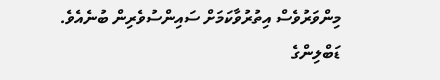މިންވަރުވެސް އިތުރުވާކަމަށް ސައިންސުވެރިން ބުނެއެވެ.
ޑަބްލިންގެ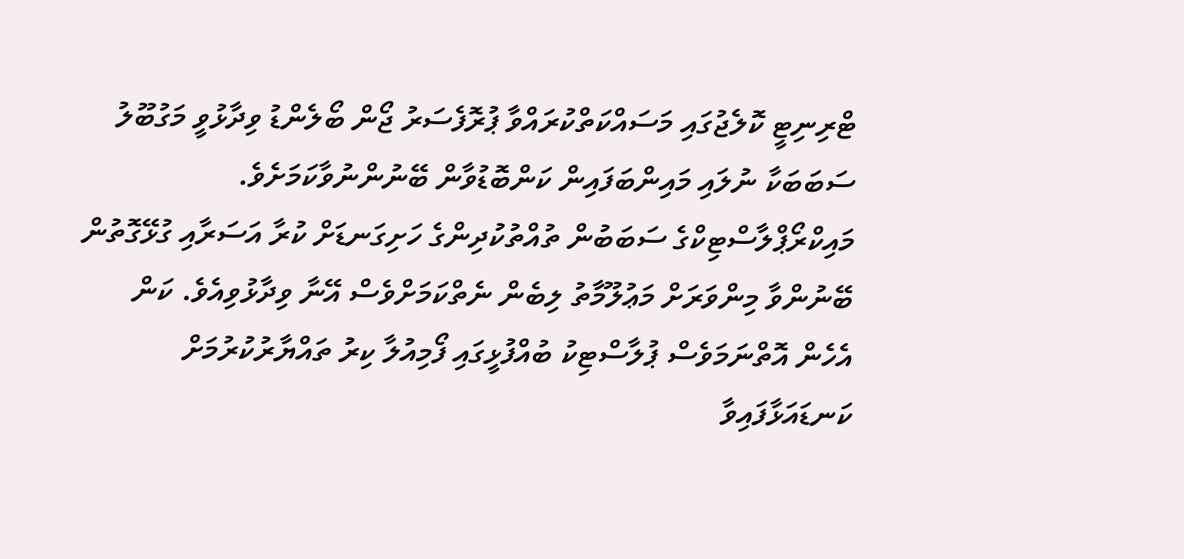ޓްރިނިޓީ ކޮލެޖުގައި މަސައްކަތްކުރައްވާ ޕުރޮފެސަރު ޖޯން ބޯލެންޑު ވިދާޅުވީ މަގުބޫލު ސަބަބަކާ ނުލައި މައިންބަފައިން ކަންބޮޑުވާން ބޭނުންނުވާކަމަށެވެ. މައިކްރޯޕްލާސްޓިކްގެ ސަބަބުން ތުއްތުކުދިންގެ ހަށިގަނޑަށް ކުރާ އަސަރާއި ގުޅޭގޮތުން ބޭނުންވާ މިންވަރަށް މަޢުލޫމާތު ލިބެން ނެތްކަމަށްވެސް އޭނާ ވިދާޅުވިއެވެ. ކަން އެހެން އޮތްނަމަވެސް ޕުލާސްޓިކު ބުއްފުޅީގައި ފޯމިއުލާ ކިރު ތައްޔާރުކުރުމަށް ކަނޑައަޅާފައިވާ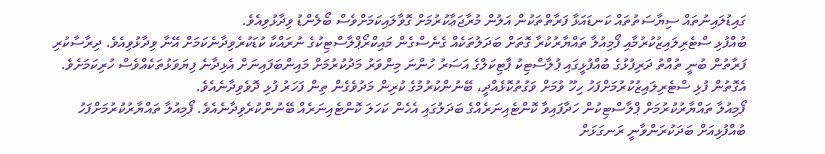ގައިޑުލައިނުތައް ސިޔާސަތުތައް ކަނޑައަޅާ ފަރާތްތަކުން އަލުން މުރާޖަޢާކުރުމަށް ގޮވާލައިކަމަށްވެސް ބޯލެންޑު ވިދާޅުވިއެވެ.
ބުއްފުޅި ސްޓެރިލައިޒުކުރުމާއި ފޯމިއުލާ ތައްޔާރުކުރާ ގޮތަށް ބަދަލުތަކެއް ގެނެސްގެން މައިކްރޯޕްލާސްޓިކުގެ ނުރައްކާ ކުޑަކުރެވިދާނެކަމަށް އޭނާ ވިދާޅުވިއެވެ. ދިރާސާކުރި ފަރާތުން ބުނީ ތުއްތު ދަރިފުޅުގެ ބުއްފުޅީގައި ޕުލާސްޓިކު ޕާޓިކަލްގެ އަސަރު ހުންނަ މިންވަރު މަދުކުރުމަށް މައިންބަފައިނަށް އެޅިދާނެ ފިޔަވަޅުތަކެއްވެސް ހުރިކަމަށެވެ. އެގޮތުން ފުޅި ސްޓެރިލައިޒުކުރުމަށްފަހު ހިހޫ ވުމަށް ވަގުތުކޮޅެއްދީ، ބޭނުންކުރުމުގެ ކުރިން މަދުވެގެން ތިން ފަހަރު ފުޅި ދޮވެވިދާނެއެވެ.
ފޯމިއުލާ ތައްޔާރުކުރުމަށް ޕްލާސްޓިކުން ހަދާފައިވާ ކޮންޓެއިނަރެއްގެ ބަދަލުގައި އެހެން ކަހަލަ ކޮންޓެއިނަރެއް ބޭނުންކުރެވިދާނެއެވެ. ފޯމިއުލާ ތައްޔާރުކުރުމަށްފަހު ބުއްފުޅިއަށް ބަދަކުރަންވާނީ ރަނގަޅަށް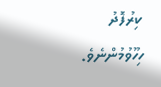ކިރުފޮދު ހިހޫވުމުންނެވެ.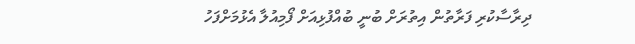ދިރާސާކުރި ފަރާތުން އިތުރަށް ބުނީ ބުއްފުޅިއަށް ފޯމިއުލާ އެޅުމަށްފަހު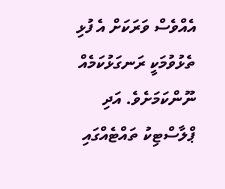އެއްވެސް ވަރަކަށް އެ ފުޅި ތެޅުވުމަކީ ރަނގަޅުކަމެއް ނޫންކަމަށެވެ. އަދި ޕްލާސްޓިކު ތައްޓެއްގައި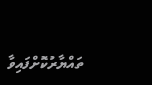ތައްޔާރުކޮށްފައިވާ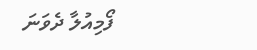ފޯމިއުލާ ދެވަނަ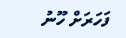ފަހަރަށް ހޫނު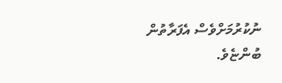ނުކުރުމަށްވެސް އެފަރާތުން ބުންޏެވެ.